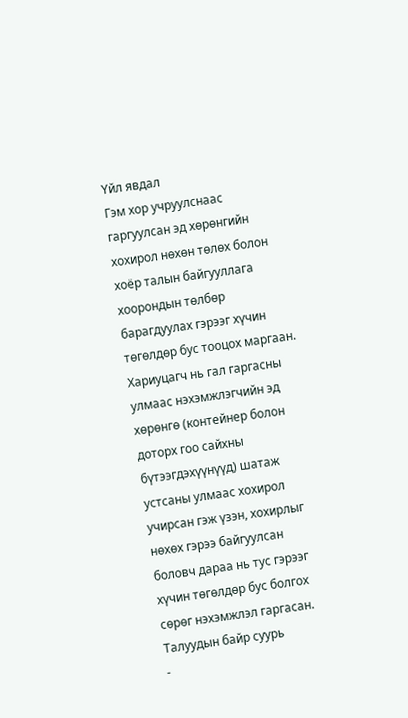Үйл явдал
Гэм хор учруулснаас гаргуулсан эд хөрөнгийн хохирол нөхөн төлөх болон хоёр талын байгууллага хоорондын төлбөр барагдуулах гэрээг хүчин төгөлдөр бус тооцох маргаан. Хариуцагч нь гал гаргасны улмаас нэхэмжлэгчийн эд хөрөнгө (контейнер болон доторх гоо сайхны бүтээгдэхүүнүүд) шатаж устсаны улмаас хохирол учирсан гэж үзэн, хохирлыг нөхөх гэрээ байгуулсан боловч дараа нь тус гэрээг хүчин төгөлдөр бус болгох сөрөг нэхэмжлэл гаргасан.
Талуудын байр суурь
-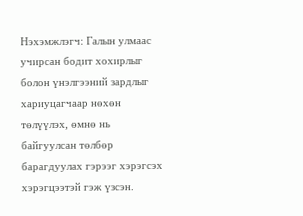Нэхэмжлэгч: Галын улмаас учирсан бодит хохирлыг болон үнэлгээний зардлыг хариуцагчаар нөхөн төлүүлэх, өмнө нь байгуулсан төлбөр барагдуулах гэрээг хэрэгсэх хэрэгцээтэй гэж үзсэн.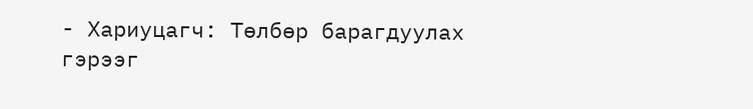- Хариуцагч: Төлбөр барагдуулах гэрээг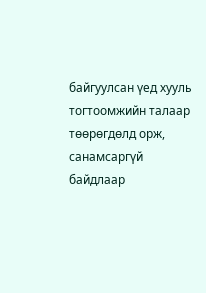байгуулсан үед хууль тогтоомжийн талаар төөрөгдөлд орж, санамсаргүй байдлаар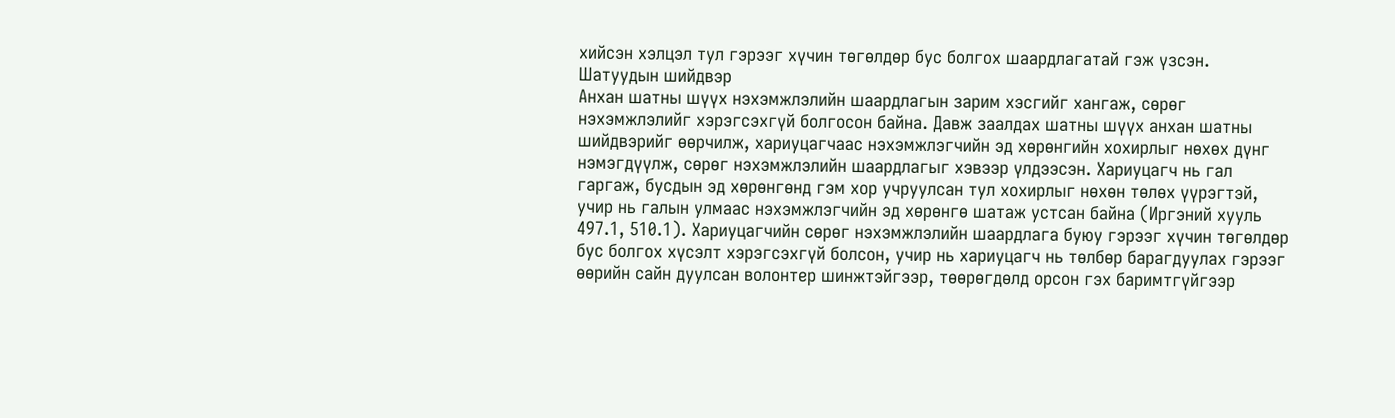хийсэн хэлцэл тул гэрээг хүчин төгөлдөр бус болгох шаардлагатай гэж үзсэн.
Шатуудын шийдвэр
Анхан шатны шүүх нэхэмжлэлийн шаардлагын зарим хэсгийг хангаж, сөрөг нэхэмжлэлийг хэрэгсэхгүй болгосон байна. Давж заалдах шатны шүүх анхан шатны шийдвэрийг өөрчилж, хариуцагчаас нэхэмжлэгчийн эд хөрөнгийн хохирлыг нөхөх дүнг нэмэгдүүлж, сөрөг нэхэмжлэлийн шаардлагыг хэвээр үлдээсэн. Хариуцагч нь гал гаргаж, бусдын эд хөрөнгөнд гэм хор учруулсан тул хохирлыг нөхөн төлөх үүрэгтэй, учир нь галын улмаас нэхэмжлэгчийн эд хөрөнгө шатаж устсан байна (Иргэний хууль 497.1, 510.1). Хариуцагчийн сөрөг нэхэмжлэлийн шаардлага буюу гэрээг хүчин төгөлдөр бус болгох хүсэлт хэрэгсэхгүй болсон, учир нь хариуцагч нь төлбөр барагдуулах гэрээг өөрийн сайн дуулсан волонтер шинжтэйгээр, төөрөгдөлд орсон гэх баримтгүйгээр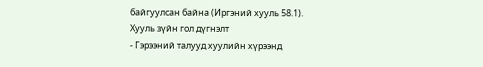байгуулсан байна (Иргэний хууль 58.1).
Хууль зүйн гол дүгнэлт
- Гэрээний талууд хуулийн хүрээнд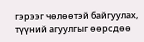гэрээг чөлөөтэй байгуулах, түүний агуулгыг өөрсдөө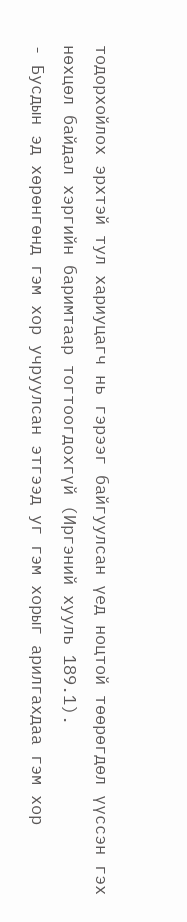тодорхойлох эрхтэй тул хариуцагч нь гэрээг байгуулсан үед ноцтой төөрөгдөл үүссэн гэх нөхцөл байдал хэргийн баримтаар тогтоогдохгүй (Иргэний хууль 189.1).
- Бусдын эд хөрөнгөнд гэм хор учруулсан этгээд уг гэм хорыг арилгахдаа гэм хор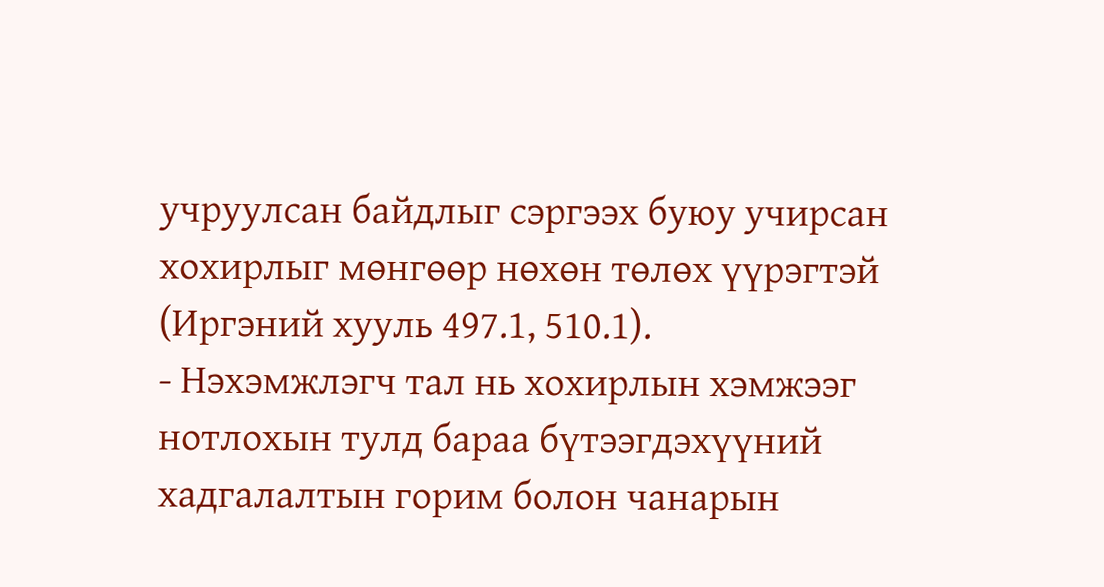учруулсан байдлыг сэргээх буюу учирсан хохирлыг мөнгөөр нөхөн төлөх үүрэгтэй (Иргэний хууль 497.1, 510.1).
- Нэхэмжлэгч тал нь хохирлын хэмжээг нотлохын тулд бараа бүтээгдэхүүний хадгалалтын горим болон чанарын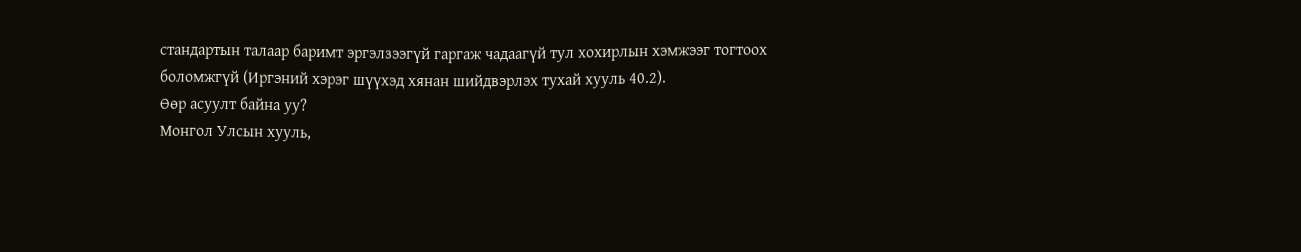стандартын талаар баримт эргэлзээгүй гаргаж чадаагүй тул хохирлын хэмжээг тогтоох боломжгүй (Иргэний хэрэг шүүхэд хянан шийдвэрлэх тухай хууль 40.2).
Өөр асуулт байна уу?
Монгол Улсын хууль,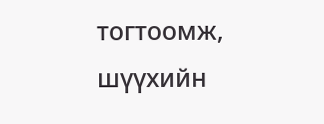тогтоомж, шүүхийн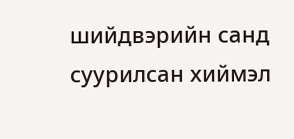шийдвэрийн санд суурилсан хиймэл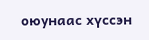оюунаас хүссэн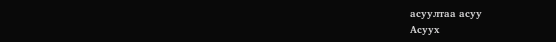асуултаа асуу
Асуух